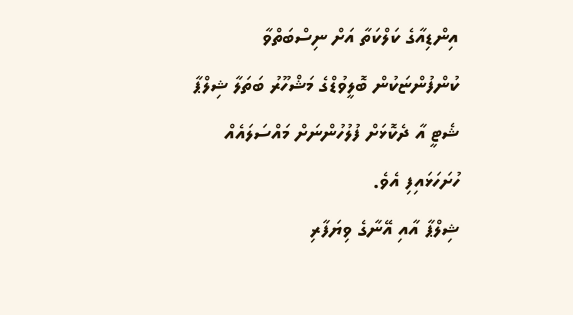އިންޑިއާގެ ކަލްކަތާ އަށް ނިސްބަތްވާ ކުންފުންޏަކުން ބޮލީވުޑްގެ މަޝްހޫރު ބަތަލާ ޝިލްޕާ ޝެޓީ އާ ދެކޮޅަށް ފުލުހުންނަށް މައްސަލައެއް ހުށަހަޅައިފި އެވެ.
ޝިލްޕާ އާއި އޭނާގެ ވިޔަފާރި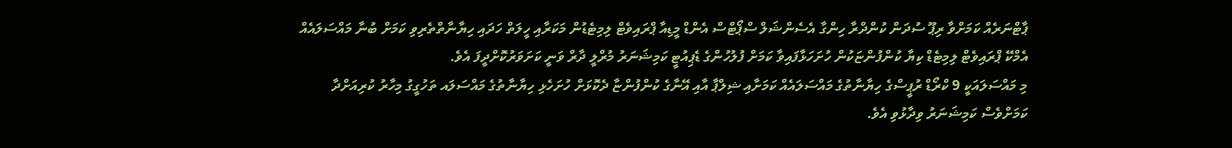ޕާޓްނަރެއް ކަމަށްވާ ރިޕޫ ސުދަން ކުންދްރާ ހިންގާ އެސެންޝަލް ސްޕޯޓްސް އެންޑް މީޑިއާ ޕްރައިވެޓް ލިމިޓެޑުން މަކަރާއި ހީލަތް ހަދައި ހިޔާނާތްތެރިވި ކަމަށް ބުނާ މައްސަލައެއް އެމްކޭ ޕްރައިވެޓް ލިމިޓެޑް ކިޔާ ކުންފުންޏަކުން ހުށަހަޅާފައިވާ ކަމަށް ފުލުހުންގެ ޑެޕިއުޓީ ކަމިޝަނަރު މުރްލީ ދާރް ވަނީ ކަށަވަރުކޮށްދީފަ އެވެ.
މި މައްސަލައަކީ 9 ކްރޯޑް ރުޕީސްގެ ހިޔާނާތުގެ މައްސަލައެއް ކަމަށާއި ޝިލްޕާ އާއި އޭނާގެ ކުންފުންޏާ ދެކޮޅަށް ހުށަހެޅި ހިޔާނާތުގެ މައްސަލައ ތަހުގީގު މިހާރު ކުރިއަށްދާ ކަމަށްވެސް ކަމިޝަނަރު ވިދާޅުވި އެވެ.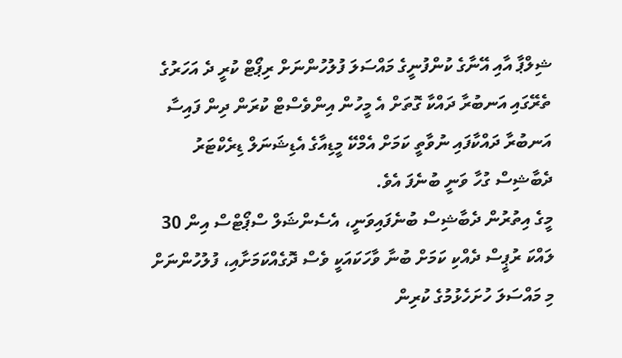ޝިލްޕާ އާއި އޭނާގެ ކުންފުނީގެ މައްސަލަ ފުލުހުންނަށް ރިޕޯޓް ކުރީ ދެ އަހަރުގެ ތެރޭގައި އަނބުރާ ދައްކާ ގޮތަށް އެ މީހުން އިންވެސްޓް ކުރަން ދިން ފައިސާ އަނބުރާ ދައްކާފައި ނުވާތީ ކަމަށް އެމްކޭ މީޑިއާގެ އެޑިޝަނަލް ޑިރެކްޓަރު ދެބާޝިސް ގުހާ ވަނީ ބުނެފަ އެވެ.
މީގެ އިތުރުން ދެބާޝިސް ބުނެފައިވަނީ، އެސެންޝަލް ސްޕޯޓްސް އިން 30 ލައްކަ ރުޕީސް ދެއްކި ކަމަށް ބުނާ ވާހަކައަކީ ވެސް ދޮގެއްކަމަށާއި، ފުލުހުންނަށް މި މައްސަލަ ހުށަހެޅުމުގެ ކުރިން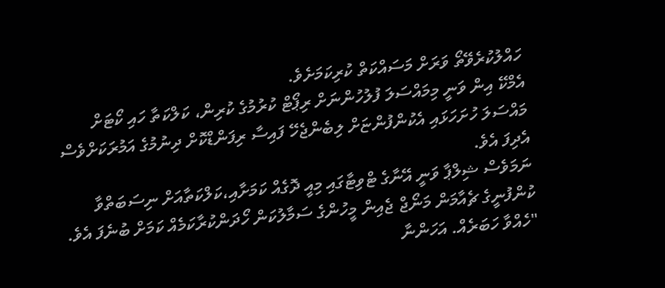ހައްލުކުރެވޭތޯ ވަރަށް މަސައްކަތް ކުރިކަމަށެވެ.
އެމްކޭ އިން ވަނީ މިމައްސަލަ ފުލުހުންނަށް ރިޕޯޓް ކުރުމުގެ ކުރިން، ކަލްކަތާ ހައި ކޯޓަށް މައްސަލަ ހުށަހަޅައި އެކުންފުންޏަށް ލިބެންޖެހޭ ފައިސާ ރިފަންޑްކޮށް ދިނުމުގެ އަމުރަކަށްވެސް އެދިފަ އެވެ.
ނަމަވެސް ޝިލްޕާ ވަނީ އޭނާގެ ޓްވިޓާގައި މިއީ ދޮގެއް ކަމަށާއި،ކަލްކަތާއަށް ނިސަބަތްވާ ކުންފުނީގެ ޗެއާމަން މަނޯޖް ޖެއިން މީހުންގެ ސަމާލުކަން ހޯދަންކުރާކަމެއް ކަމަށް ބުނެފަ އެވެ.
"ހެއްވާ ހަބަރެއް. އަހަންނާ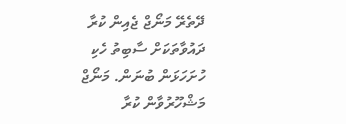ދޭތެރޭ މަނޯޖް ޖެއިން ކުރާ ދައުވާތަކަށް ސާބިތު ހެކި ހުށަހަޅަން ބުނަން. މަނޯޖް މަޝްހޫރުވާން ކުރާ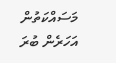މަސައްކަތުން އަހަރެން ބުރަ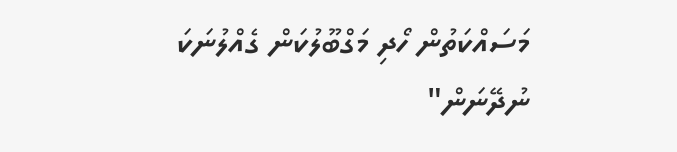މަސައްކަތުން ހޯދި މަގްބޫލުކަން ގެއްލުނަކަ ނުދޭނަން"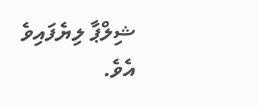ޝިލްޕާ ލިޔެފައިވެ އެވެ.